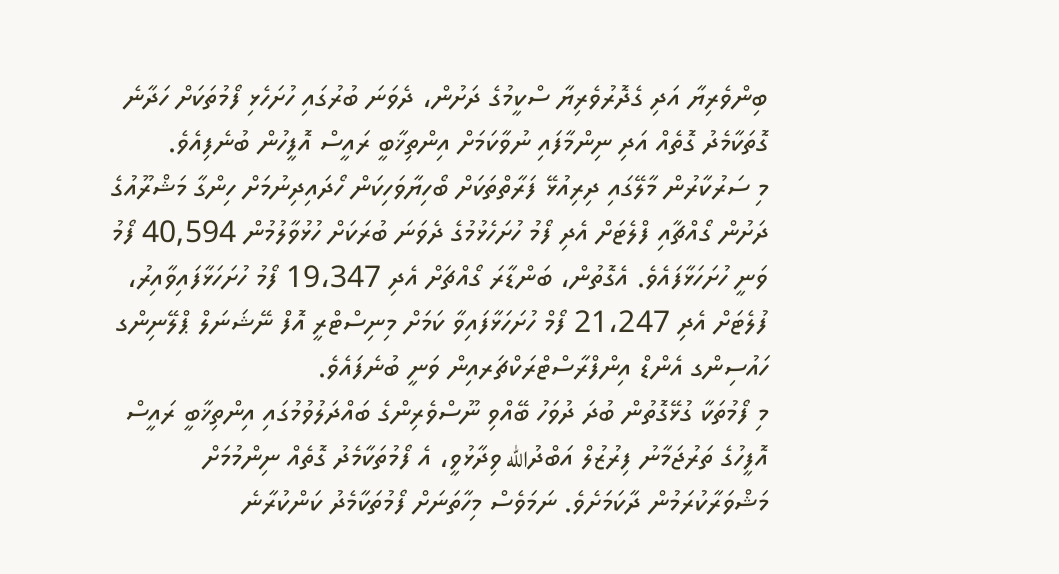ބިންވެރިޔާ އަދި ގެދޮރުވެރިޔާ ސްކީމުގެ ދަށުން، ދެވަނަ ބުރުގައި ހުށަހެޅި ފޯމުތަކަށް ހަދާނެ ގޮތަކާމެދު ގޮތެއް އަދި ނިންމާފައި ނުވާކަމަށް އިންތިޚާބީ ރައީސް އޮފީހުން ބުނެފިއެވެ.
މި ސަރުކާރުން މާލޭގައި ދިރިއުޅޭ ފަރާތްތަކަށް ބޯހިޔާވަހިކަން ހޯދައިދިނުމަށް ހިންގާ މަޝްރޫއުގެ ދަށުން ގޯއްޗާއި ފްލެޓަށް އެދި ފޯމު ހުށަހެޅުމުގެ ދެވަނަ ބުރަކަށް ހުޅުވާލުމުން 40,594 ފޯމު ވަނީ ހުށަހަޅާފައެވެ. އެގޮތުން، ބަންޑާރަ ގޯއްޗަށް އެދި 19،347 ފޯމު ހުށަހަޅާފައިވާއިރު، ފުލެޓަށް އެދި 21،247 ފޯމް ހުށަހަޅާފައިވާ ކަމަށް މިނިސްޓްރީ އޮފް ނޭޝަނަލް ޕްލޭނިންގ ހައުސިންގ އެންޑް އިންފްރާސްޓްރަކްޗަރއިން ވަނީ ބުނެފައެވެ.
މި ފޯމުތަކާ ގުޅޭގޮތުން ބުދަ ދުވަހު ބޭއްވި ނޫސްވެރިންގެ ބައްދަލުވުމުގައި އިންތިޚާބީ ރައީސް އޮފީހުގެ ތަރުޖަމާނު ފިރުޒުލް އަބްދުالله ވިދާޅުވީ، އެ ފޯމުތަކާމެދު ގޮތެއް ނިންމުމަށް މަޝްވަރާކުރަމުން ދާކަމަށެވެ. ނަމަވެސް މިހާތަނަށް ފޯމުތަކާމެދު ކަންކުރާނެ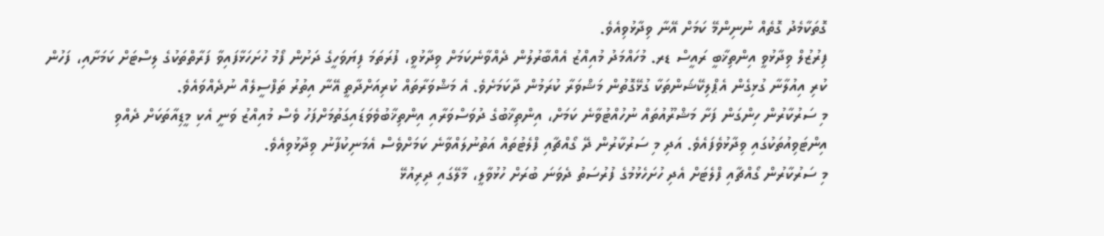ގޮތަކާމެދު ގޮތެއް ނުނިންމޭ ކަމަށް އޭނާ ވިދާޅުވިއެވެ.
ފިރުޒުލް ވިދާޅުވީ އިންތިޚާބީ ރައީސް ޑރ. މުހައްމަދު މުއިއްޒު އެއްބާރުލުން ދެއްވާނެކަމަށް ވިދާޅުވީ، ފުރަތަމަ ފިޔަވަހީގެ ދަށުން ފޯމު ހުށަހަޅާފައިވާ ފަރާތްތަކުގެ ލިސްޓަށް ކަމަށާއި، ފަހުން ކުރި އިއުލާނާ ގުޅިގެން އެޕްލިކޭޝަންތަކާ ގުޅޭގޮތުން މަޝްވަރާ ކުރަމުން ދާކަމަށެވެ. އެ މަޝްވަރާތައް ކުރިއަށްދާތީ އޭނާ އިތުރު ތަފްސީލެއް ނުދެއްވައެވެ.
މި ސަރުކާރުން ހިންގަން ފަށާ މަޝްރޫއުތައް ނުހުއްޓުވާނެ ކަމަށް، އިންތިޚާބުގެ ދުވަސްވަރާއި އިންތިޚާބުވެވަޑައިގަތުމަށްފަހު ވެސް މުއިއްޒު ވަނީ އެކި މީޑިއާތަކަށް ދެއްވި އިންޓަވިއުތަކުގައި ވިދާޅުވެފައެވެ. އަދި މި ސަރުކާރުން ދޭ ގޯއްޗާއި ފްލެޓުތައް އަތުނުލައްވާނެ ކަމަށްވެސް އެމަނިކުފާނު ވިދާޅުވިއެވެ.
މި ސަރުކާރުން ގޯއްޗާއި ފްލެޓަށް އެދި ހުށަހެޅުމުގެ ފުރުސަތު ދެވަނަ ބުރަށް ހުޅުވާލީ، މާލޭގައި ދިރިއުޅޭ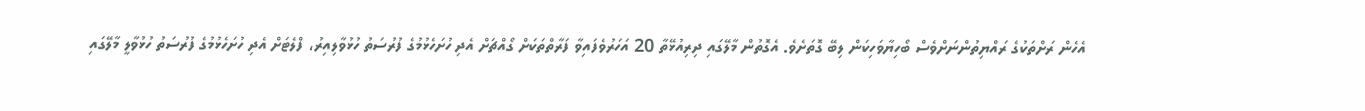އެހެން ރަށްތަކުގެ ރައްޔިތުންނަށްވެސް ބޯހިޔާވަހިކަން ލިބޭ ގޮތަށެވެ. އެގޮތުން މާލޭގައި ދިރިއުޅޭތާ 20 އަހަރުވެފައިވާ ފަރާތްތަކަށް ގޯއްޗަށް އެދި ހުށަހެޅުމުގެ ފުރުސަތު ހުޅުވާލިއިރު، ފްލެޓަށް އެދި ހުށަހެޅުމުގެ ފުރުސަތު ހުޅުވާލީ މާލޭގައި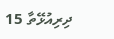ދިރިއުޅޭތާ 15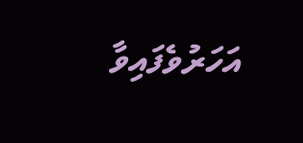އަހަރުވެފައިވާ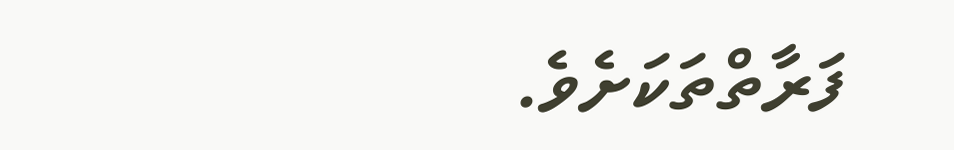ފަރާތްތަކަށެވެ.